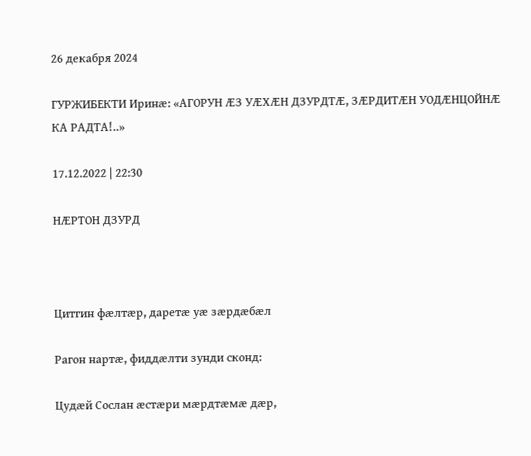26 декабря 2024

ГУРЖИБЕКТИ Иринæ: «АГОРУН ÆЗ УÆХÆН ДЗУРДТÆ, ЗÆРДИТÆН УОДÆНЦОЙНÆ КА РАДТА!..»

17.12.2022 | 22:30

НÆРТОН ДЗУРД



Цитгин фæлтæр, даретæ уæ зæрдæбæл

Рагон нартæ, фиддæлти зунди сконд:

Цудæй Сослан æстæри мæрдтæмæ дæр,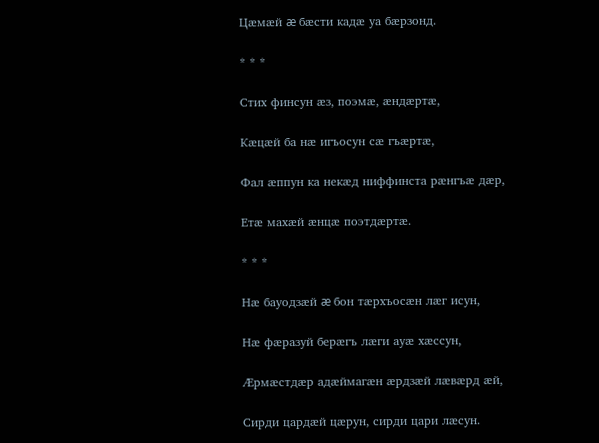Цæмæй æ бæсти кадæ уа бæрзонд.

* * *

Стих финсун æз, поэмæ, æндæртæ,

Кæцæй ба нæ игъосун сæ гъæртæ,

Фал æппун ка некæд ниффинста рæнгъæ дæр,

Етæ махæй æнцæ поэтдæртæ.

* * *

Нæ бауодзæй æ бон тæрхъосæн лæг исун,

Нæ фæразуй берæгъ лæги ауæ хæссун,

Æрмæстдæр адæймагæн æрдзæй лæвæрд æй,

Сирди цардæй цæрун, сирди цари лæсун.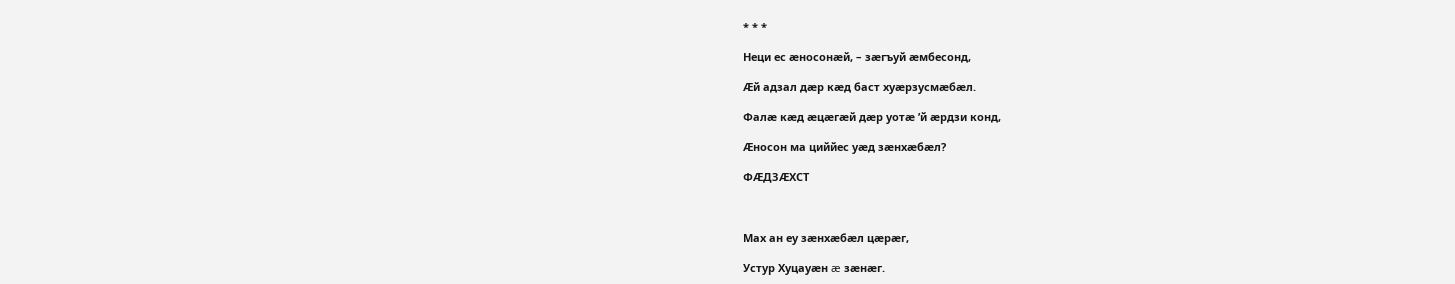* * *

Неци ес æносонæй, – зæгъуй æмбесонд,

Æй адзал дæр кæд баст хуæрзусмæбæл.

Фалæ кæд æцæгæй дæр уотæ ’й æрдзи конд,

Æносон ма циййес уæд зæнхæбæл?

ФÆДЗÆХСТ



Мах ан еу зæнхæбæл цæрæг,

Устур Хуцауæн æ зæнæг.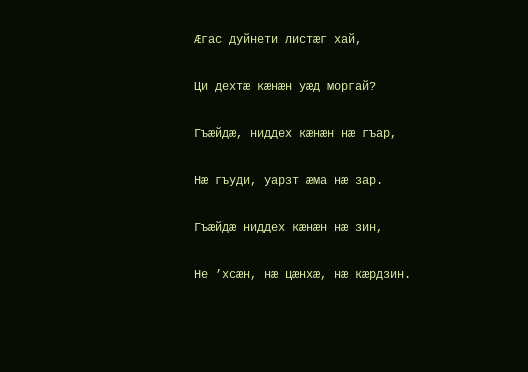Æгас дуйнети листæг хай,

Ци дехтæ кæнæн уæд моргай?

Гъæйдæ, ниддех кæнæн нæ гъар,

Нæ гъуди, уарзт æма нæ зар.

Гъæйдæ ниддех кæнæн нæ зин,

Не ’хсæн, нæ цæнхæ, нæ кæрдзин.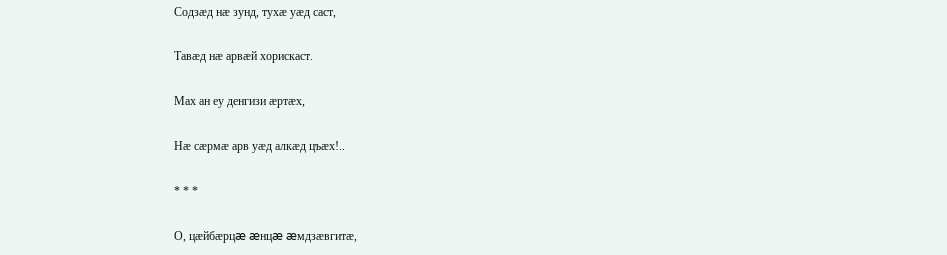Содзæд нæ зунд, тухæ уæд саст,

Тавæд нæ арвæй хорискаст.

Мах ан еу денгизи æртæх,

Нæ сæрмæ арв уæд алкæд цъæх!..

* * *

О, цæйбæрцæ æнцæ æмдзæвгитæ,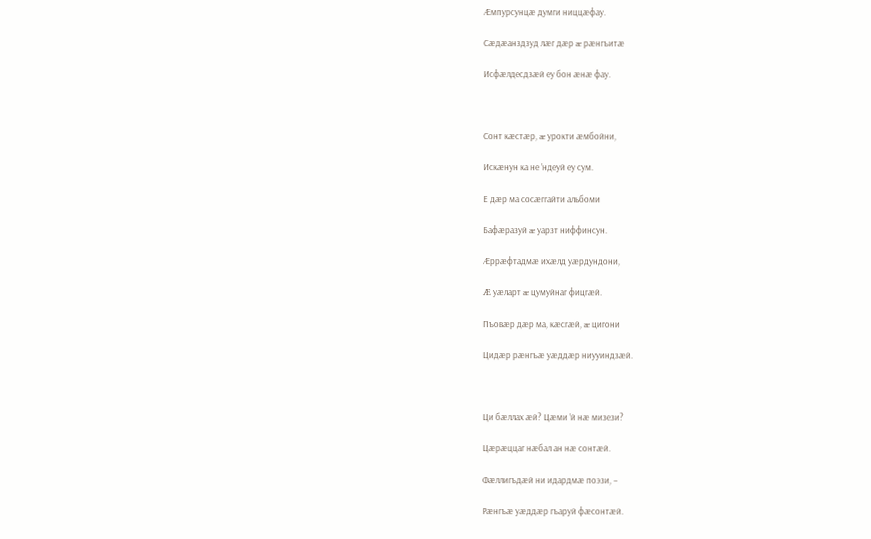Æмпурсунцæ думги ниццæфау.

Сæдæанздзуд лæг дæр æ рæнгъитæ

Исфæлдесдзæй еу бон æнæ фау.



Сонт кæстæр, æ урокти æмбойни,

Искæнун ка не ’ндеуй еу сум.

Е дæр ма сосæггайти альбоми

Бафæразуй æ уарзт ниффинсун.

Æррæфтадмæ ихæлд уæрдундони,

Æ уæларт æ цумуйнаг фицгæй.

Пъовæр дæр ма, кæсгæй, æ цигони

Цидæр рæнгъæ уæддæр ниууиндзæй.



Ци бæллах æй? Цæми ’й нæ мизези?

Цæрæццаг нæбал ан нæ сонтæй.

Фæллигъдæй ни идардмæ поэзи, –

Рæнгъæ уæддæр гъаруй фæсонтæй.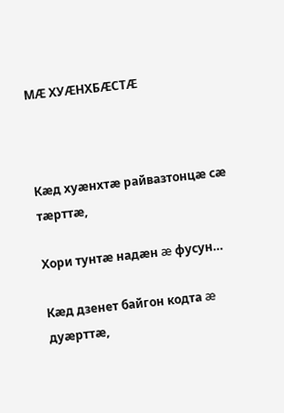МÆ ХУÆНХБÆСТÆ



Кæд хуæнхтæ райвазтонцæ сæ тæрттæ,

Хори тунтæ надæн æ фусун…

Кæд дзенет байгон кодта æ дуæрттæ,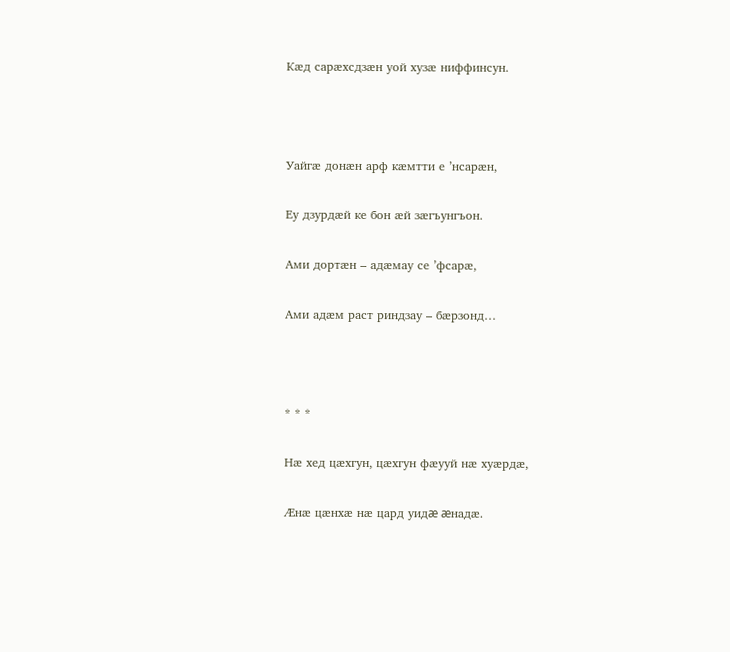Кæд сарæхсдзæн уой хузæ ниффинсун.



Уайгæ донæн арф кæмтти е ’нсарæн,

Еу дзурдæй ке бон æй зæгъунгъон.

Ами дортæн – адæмау се ’фсарæ,

Ами адæм раст риндзау – бæрзонд…



* * *

Нæ хед цæхгун, цæхгун фæууй нæ хуæрдæ,

Æнæ цæнхæ нæ цард уидæ æнадæ.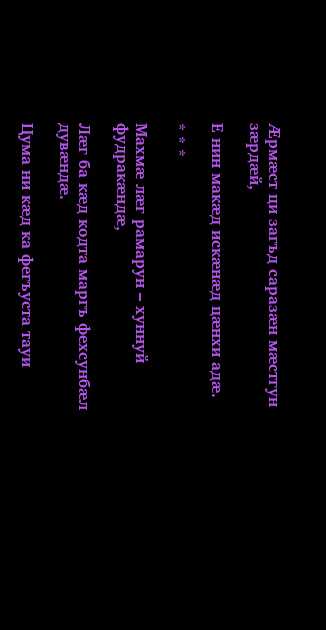Æрмæст ци загъд саразæн мæстгун зæрдæй,

Е нин макæд искæнæд цæнхи адæ.

* * *

Махмæ лæг рамарун – хуннуй фудракæндæ,

Лæг ба кæд кодта маргъ фехсунбæл дувæндæ.

Цума ни кæд ка фегъуста тауи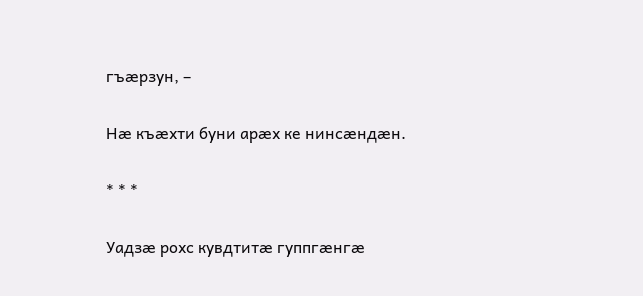гъæрзун, –

Нæ къæхти буни арæх ке нинсæндæн.

* * *

Уадзæ рохс кувдтитæ гуппгæнгæ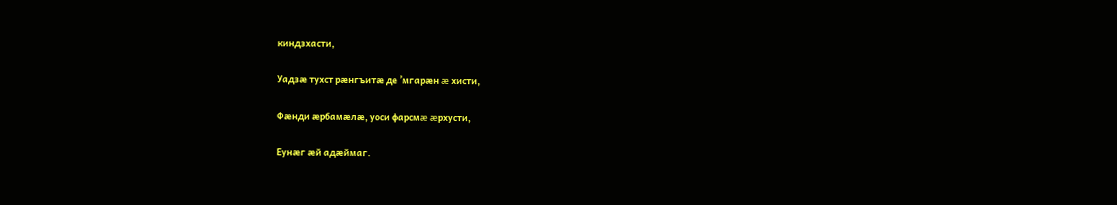киндзхасти,

Уадзæ тухст рæнгъитæ де ’мгарæн æ хисти,

Фæнди æрбамæлæ, уоси фарсмæ æрхусти,

Еунæг æй адæймаг.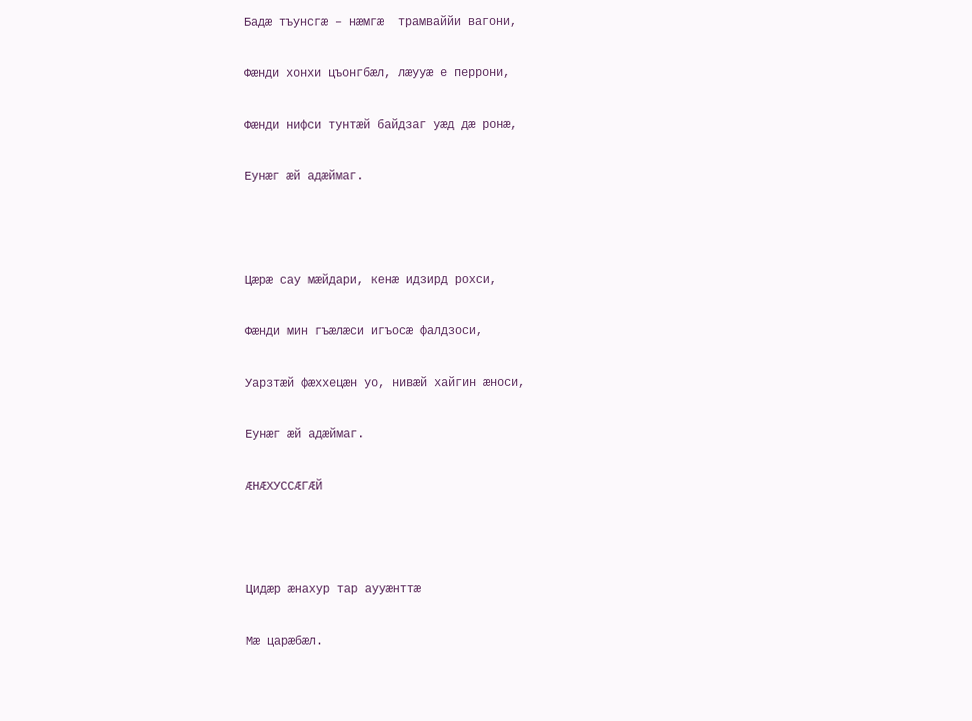Бадæ тъунсгæ – нæмгæ  трамваййи вагони,

Фæнди хонхи цъонгбæл, лæууæ е перрони,

Фæнди нифси тунтæй байдзаг уæд дæ ронæ,

Еунæг æй адæймаг.



Цæрæ сау мæйдари, кенæ идзирд рохси,

Фæнди мин гъæлæси игъосæ фалдзоси,

Уарзтæй фæххецæн уо, нивæй хайгин æноси,

Еунæг æй адæймаг.

ÆНÆХУССÆГÆЙ



Цидæр æнахур тар аууæнттæ

Мæ царæбæл.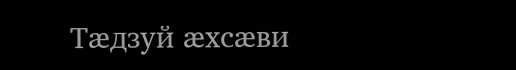Тæдзуй æхсæви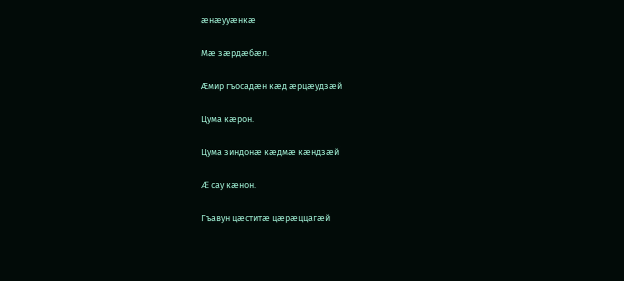æнæууæнкæ

Мæ зæрдæбæл.

Æмир гъосадæн кæд æрцæудзæй

Цума кæрон.

Цума зиндонæ кæдмæ кæндзæй

Æ сау кæнон.

Гъавун цæститæ цæрæццагæй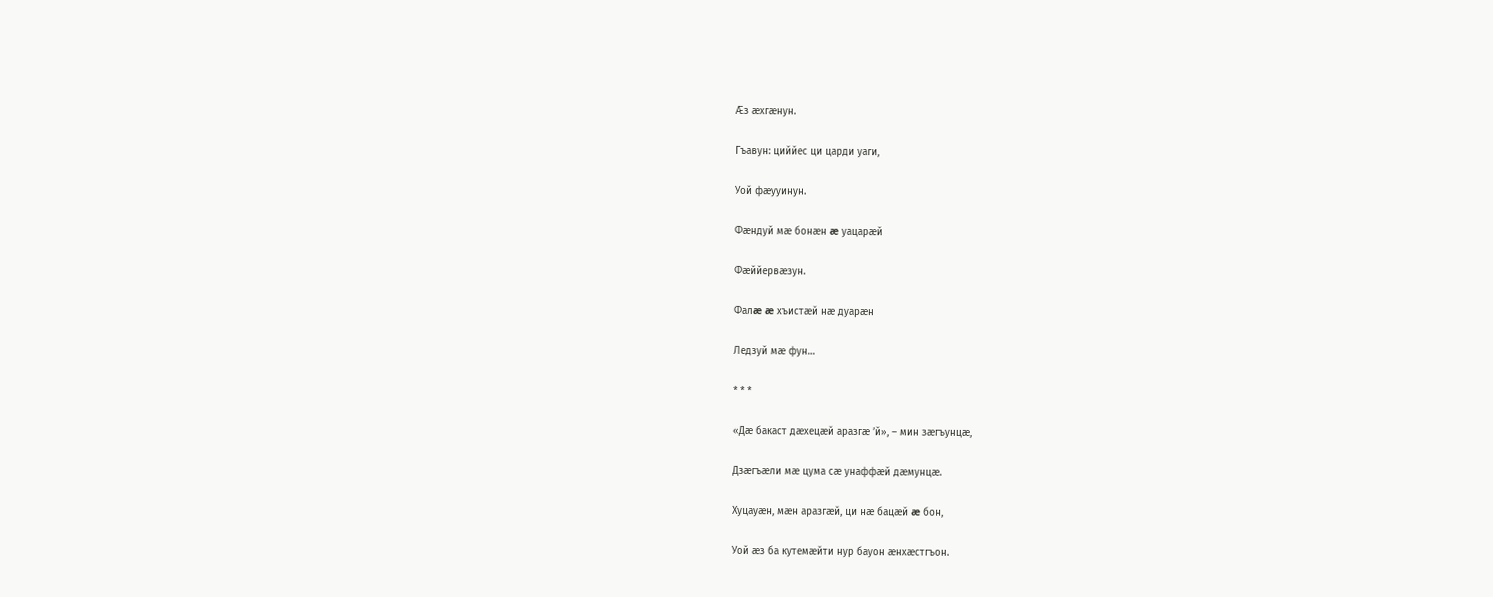Æз æхгæнун.

Гъавун: циййес ци царди уаги,

Уой фæууинун.

Фæндуй мæ бонæн æ уацарæй

Фæййервæзун.

Фалæ æ хъистæй нæ дуарæн

Ледзуй мæ фун…

* * *

«Дæ бакаст дæхецæй аразгæ ’й», – мин зæгъунцæ,

Дзæгъæли мæ цума сæ унаффæй дæмунцæ.

Хуцауæн, мæн аразгæй, ци нæ бацæй æ бон,

Уой æз ба кутемæйти нур бауон æнхæстгъон.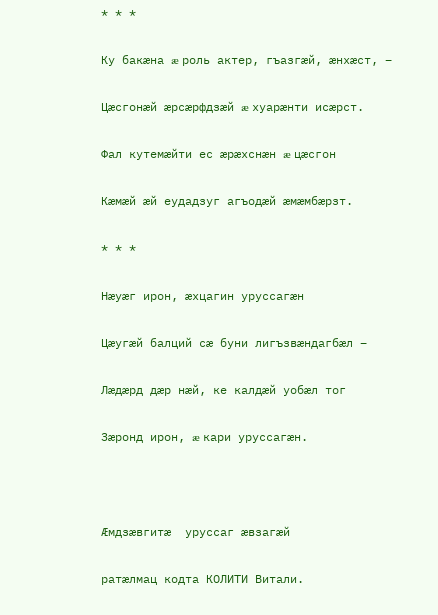* * *

Ку бакæна æ роль актер, гъазгæй, æнхæст, –

Цæсгонæй æрсæрфдзæй æ хуарæнти исæрст.

Фал кутемæйти ес æрæхснæн æ цæсгон

Кæмæй æй еудадзуг агъодæй æмæмбæрзт.

* * *

Нæуæг ирон, æхцагин уруссагæн

Цæугæй балций сæ буни лигъзвæндагбæл –

Лæдæрд дæр нæй, ке калдæй уобæл тог

Зæронд ирон, æ кари уруссагæн.



Æмдзæвгитæ  уруссаг æвзагæй

ратæлмац кодта КОЛИТИ Витали.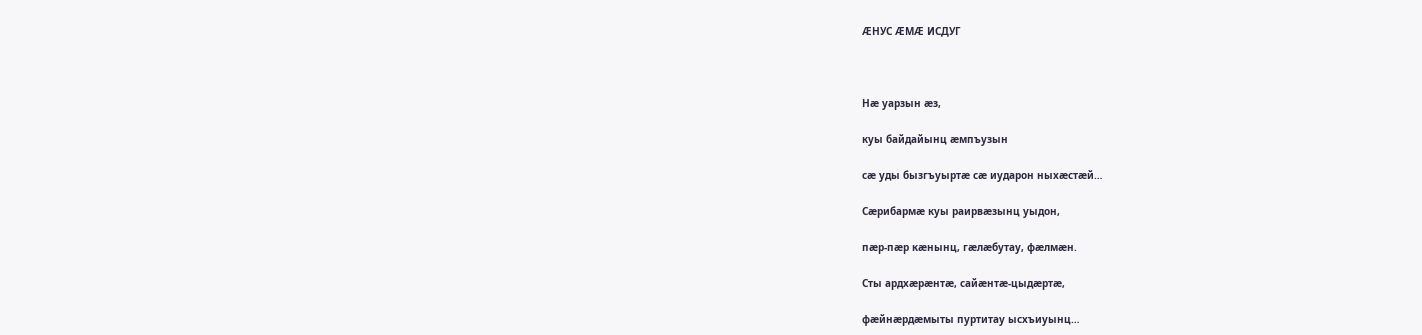ÆНУС ÆМÆ ИСДУГ



Нæ уарзын æз,

куы байдайынц æмпъузын

сæ уды бызгъуыртæ сæ иударон ныхæстæй…

Сæрибармæ куы раирвæзынц уыдон,

пæр-пæр кæнынц, гæлæбутау, фæлмæн.

Сты ардхæрæнтæ, сайæнтæ-цыдæртæ,

фæйнæрдæмыты пуртитау ысхъиуынц…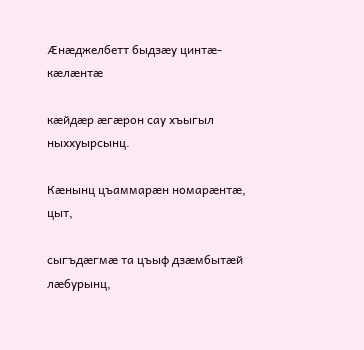Æнæджелбетт быдзæу цинтæ-кæлæнтæ

кæйдæр æгæрон сау хъыгыл ныххуырсынц.

Кæнынц цъаммарæн номарæнтæ, цыт,

сыгъдæгмæ та цъыф дзæмбытæй лæбурынц,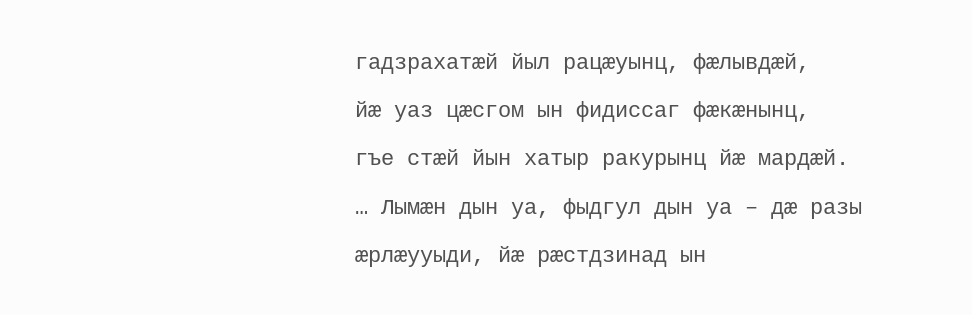гадзрахатæй йыл рацæуынц, фæлывдæй,

йæ уаз цæсгом ын фидиссаг фæкæнынц,

гъе стæй йын хатыр ракурынц йæ мардæй.

… Лымæн дын уа, фыдгул дын уа – дæ разы

æрлæууыди, йæ рæстдзинад ын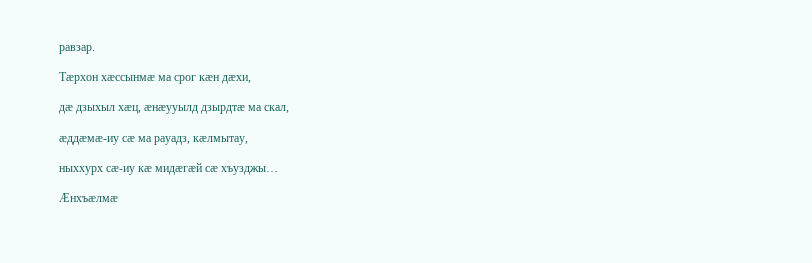равзар.

Тæрхон хæссынмæ ма срог кæн дæхи,

дæ дзыхыл хæц, æнæууылд дзырдтæ ма скал,

æддæмæ-иу сæ ма рауадз, кæлмытау,

ныххурх сæ-иу кæ мидæгæй сæ хъузджы…

Æнхъæлмæ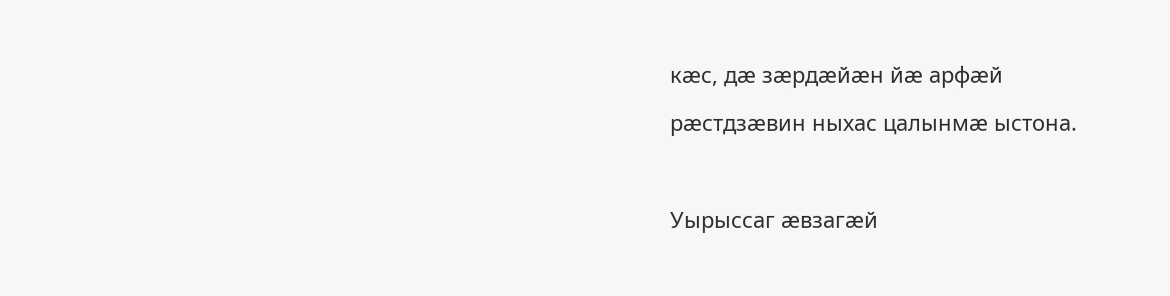кæс, дæ зæрдæйæн йæ арфæй

рæстдзæвин ныхас цалынмæ ыстона.



Уырыссаг æвзагæй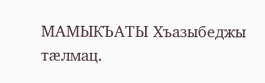МАМЫКЪАТЫ Хъазыбеджы тæлмац.